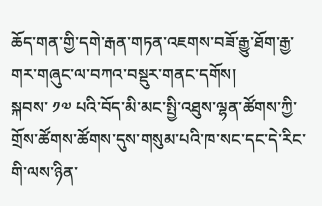ཆོད་གན་གྱི་དགེ་རྒན་གཏན་འཇགས་བཟོ་རྒྱུ་ཐོག་རྒྱ་གར་གཞུང་ལ་བཀའ་བསྡུར་གནང་དགོས།
སྐབས་ ༡༧ པའི་བོད་མི་མང་སྤྱི་འཐུས་ལྷན་ཚོགས་ཀྱི་གྲོས་ཚོགས་ཚོགས་དུས་གསུམ་པའི་ཁ་སང་དང་དེ་རིང་གི་ལས་ཉིན་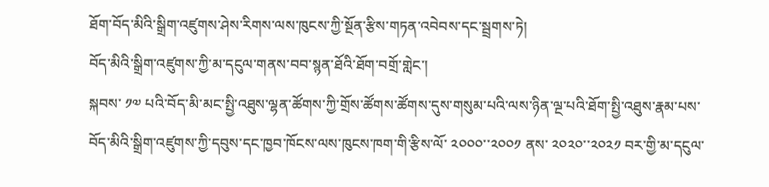ཐོག་བོད་མིའི་སྒྲིག་འཛུགས་ཤེས་རིགས་ལས་ཁུངས་ཀྱི་སྔོན་རྩིས་གཏན་འབེབས་དང་སྦྲགས་ཏེ།
བོད་མིའི་སྒྲིག་འཛུགས་ཀྱི་མ་དངུལ་གནས་བབ་སྙན་ཐོའི་ཐོག་བགྲོ་གླེང་།
སྐབས་ ༡༧ པའི་བོད་མི་མང་སྤྱི་འཐུས་ལྷན་ཚོགས་ཀྱི་གྲོས་ཚོགས་ཚོགས་དུས་གསུམ་པའི་ལས་ཉིན་ལྔ་པའི་ཐོག་སྤྱི་འཐུས་རྣམ་པས་བོད་མིའི་སྒྲིག་འཛུགས་ཀྱི་དབུས་དང་ཁྱབ་ཁོངས་ལས་ཁུངས་ཁག་གི་རྩིས་ལོ་ ༢༠༠༠་་༢༠༠༡ ནས་ ༢༠༢༠་་༢༠༢༡ བར་གྱི་མ་དངུལ་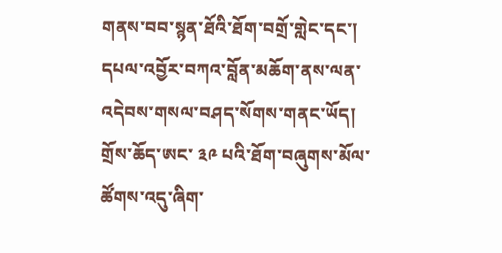གནས་བབ་སྙན་ཐོའི་ཐོག་བགྲོ་གླེང་དང་། དཔལ་འབྱོར་བཀའ་བློན་མཆོག་ནས་ལན་འདེབས་གསལ་བཤད་སོགས་གནང་ཡོད།
གྲོས་ཆོད་ཨང་ ༣༩ པའི་ཐོག་བཞུགས་མོལ་ཚོགས་འདུ་ཞིག་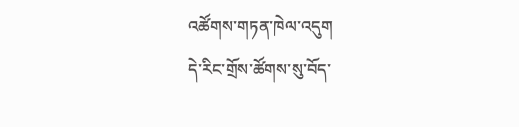འཚོགས་གཏན་ཁེལ་འདུག
དེ་རིང་གྲོས་ཚོགས་སུ་བོད་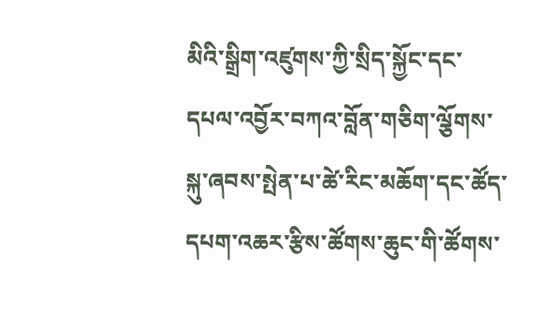མིའི་སྒྲིག་འཛུགས་ཀྱི་སྲིད་སྐྱོང་དང་དཔལ་འབྱོར་བཀའ་བློན་གཅིག་ལྕོགས་སྐུ་ཞབས་སྤེན་པ་ཚེ་རིང་མཆོག་དང་ཚོད་དཔག་འཆར་རྩིས་ཚོགས་ཆུང་གི་ཚོགས་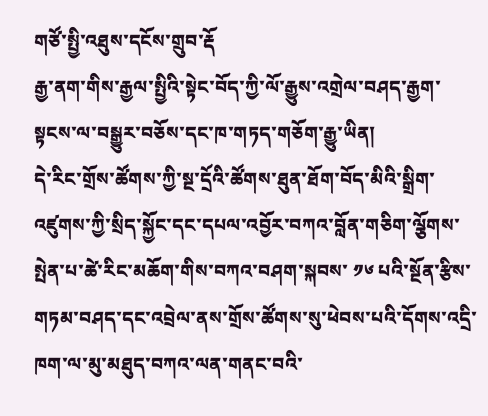གཙོ་སྤྱི་འཐུས་དངོས་གྲུབ་རྡོ
རྒྱ་ནག་གིས་རྒྱལ་སྤྱིའི་སྟེང་བོད་ཀྱི་ལོ་རྒྱུས་འགྲེལ་བཤད་རྒྱག་སྟངས་ལ་བསྒྱུར་བཅོས་དང་ཁ་གཏད་གཅོག་རྒྱུ་ཡིན།
དེ་རིང་གྲོས་ཚོགས་ཀྱི་སྔ་དྲོའི་ཚོགས་ཐུན་ཐོག་བོད་མིའི་སྒྲིག་འཛུགས་ཀྱི་སྲིད་སྐྱོང་དང་དཔལ་འབྱོར་བཀའ་བློན་གཅིག་ལྕོགས་སྤེན་པ་ཚེ་རིང་མཆོག་གིས་བཀའ་བཤག་སྐབས་ ༡༦ པའི་སྔོན་རྩིས་གཏམ་བཤད་དང་འབྲེལ་ནས་གྲོས་ཚོགས་སུ་ཕེབས་པའི་དོགས་འདྲི་ཁག་ལ་མུ་མཐུད་བཀའ་ལན་གནང་བའི་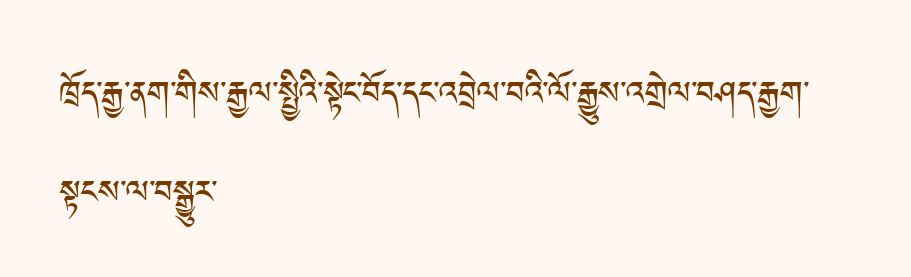ཁྲོད་རྒྱ་ནག་གིས་རྒྱལ་སྤྱིའི་སྟེང་བོད་དང་འབྲེལ་བའི་ལོ་རྒྱུས་འགྲེལ་བཤད་རྒྱག་སྟངས་ལ་བསྒྱུར་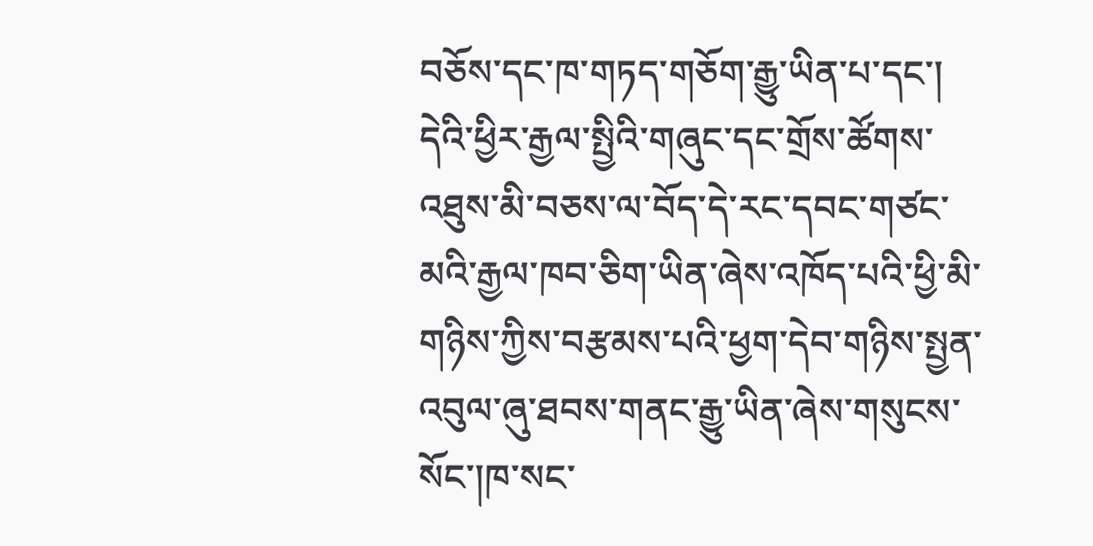བཅོས་དང་ཁ་གཏད་གཅོག་རྒྱུ་ཡིན་པ་དང་། དེའི་ཕྱིར་རྒྱལ་སྤྱིའི་གཞུང་དང་གྲོས་ཚོགས་འཐུས་མི་བཅས་ལ་བོད་དེ་རང་དབང་གཙང་མའི་རྒྱལ་ཁབ་ཅིག་ཡིན་ཞེས་འཁོད་པའི་ཕྱི་མི་གཉིས་ཀྱིས་བརྩམས་པའི་ཕྱག་དེབ་གཉིས་སྤྱན་འབུལ་ཞུ་ཐབས་གནང་རྒྱུ་ཡིན་ཞེས་གསུངས་སོང་།ཁ་སང་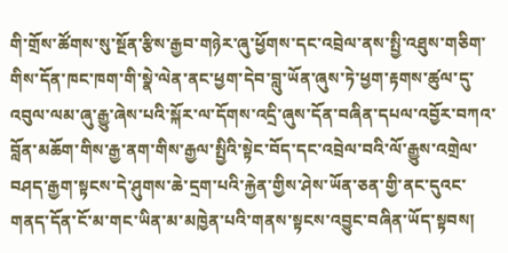གི་གྲོས་ཚོགས་སུ་སྔོན་རྩིས་རྒྱབ་གཉེར་ཞུ་ཕྱོགས་དང་འབྲེལ་ནས་སྤྱི་འཐུས་གཅིག་གིས་དོན་ཁང་ཁག་གི་སྣེ་ལེན་ནང་ཕྱག་དེབ་བླུ་ཡོན་ཞུས་ཏེ་ཕྱག་རྟགས་ཚུལ་དུ་འབུལ་ལམ་ཞུ་རྒྱུ་ཞེས་པའི་སྐོར་ལ་དོགས་འདྲི་ཞུས་དོན་བཞིན་དཔལ་འབྱོར་བཀའ་བློན་མཆོག་གིས་རྒྱ་ནག་གིས་རྒྱལ་སྤྱིའི་སྟེང་བོད་དང་འབྲེལ་བའི་ལོ་རྒྱུས་འགྲེལ་བཤད་རྒྱག་སྟངས་དེ་ཤུགས་ཆེ་དྲག་པའི་རྐྱེན་གྱིས་ཤེས་ཡོན་ཅན་གྱི་ནང་དུའང་གནད་དོན་ངོ་མ་གང་ཡིན་མ་མཁྱེན་པའི་གནས་སྟངས་འབྱུང་བཞིན་ཡོད་སྟབས།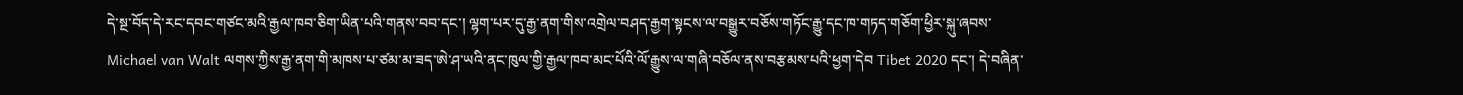དེ་སྔ་བོད་དེ་རང་དབང་གཙང་མའི་རྒྱལ་ཁབ་ཅིག་ཡིན་པའི་གནས་བབ་དང་། ལྷག་པར་དུ་རྒྱ་ནག་གིས་འགྲེལ་བཤད་རྒྱག་སྟངས་ལ་བསྒྱུར་བཅོས་གཏོང་རྒྱུ་དང་ཁ་གཏད་གཅོག་ཕྱིར་སྐུ་ཞབས་ Michael van Walt ལགས་ཀྱིས་རྒྱ་ནག་གི་མཁས་པ་ཙམ་མ་ཟད་ཨེ་ཤ་ཡའི་ནང་ཁུལ་གྱི་རྒྱལ་ཁབ་མང་པོའི་ལོ་རྒྱུས་ལ་གཞི་བཅོལ་ནས་བརྩམས་པའི་ཕྱག་དེབ Tibet 2020 དང་། དེ་བཞིན་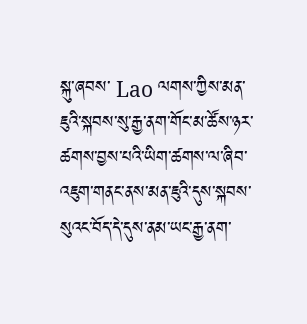སྐུ་ཞབས་ Lao ལགས་ཀྱིས་མན་ཇུའི་སྐབས་སུ་རྒྱ་ནག་གོང་མ་ཚོས་ཉར་ཚགས་བྱས་པའི་ཡིག་ཚགས་ལ་ཞིབ་འཇུག་གནང་ནས་མན་ཇུའི་དུས་སྐབས་སུའང་བོད་དེ་དུས་ནམ་ཡང་རྒྱ་ནག་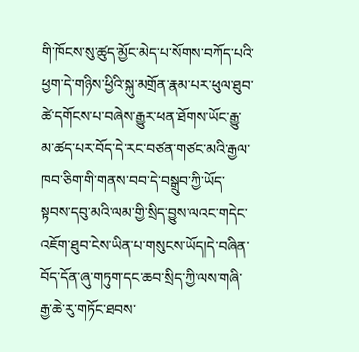གི་ཁོངས་སུ་ཚུད་མྱོང་མེད་པ་སོགས་བཀོད་པའི་ཕྱག་དེ་གཉིས་ཕྱིའི་སྐུ་མགྲོན་རྣམ་པར་ཕུལ་ཐུབ་ཚེ་དགོངས་པ་བཞེས་རྒྱུར་ཕན་ཐོགས་ཡོང་རྒྱུ་མ་ཚད་པར་བོད་དེ་རང་བཙན་གཙང་མའི་རྒྱལ་ཁབ་ཅིག་གི་གནས་བབ་དེ་བསྒྲུབ་ཀྱི་ཡོད་སྟབས་དབུ་མའི་ལམ་གྱི་སྲིད་བྱུས་ལའང་གདེང་འཇོག་ཐུབ་ངེས་ཡིན་པ་གསུངས་ཡོད།དེ་བཞིན་བོད་དོན་ཞུ་གཏུག་དང་ཆབ་སྲིད་ཀྱི་ལས་གཞི་རྒྱ་ཆེ་རུ་གཏོང་ཐབས་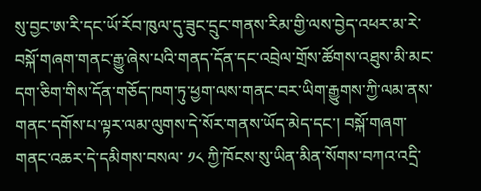སུ་བྱང་ཨ་རི་དང་ཡོ་རོབ་ཁུལ་དུ་ཟུང་དྲུང་གནས་རིམ་གྱི་ལས་བྱེད་འཕར་མ་རེ་བསྐོ་གཞག་གནང་རྒྱུ་ཞེས་པའི་གནད་དོན་དང་འབྲེལ་གྲོས་ཚོགས་འཐུས་མི་མང་དག་ཅིག་གིས་དོན་གཅོད་ཁག་ཏུ་ཕྱག་ལས་གནང་བར་ཡིག་རྒྱུགས་ཀྱི་ལམ་ནས་གནང་དགོས་པ་ལྟར་ལམ་ལུགས་དེ་སོར་གནས་ཡོད་མེད་དང་། བསྐོ་གཞག་གནང་འཆར་དེ་དམིགས་བསལ་ ༡༨ ཀྱི་ཁོངས་སུ་ཡིན་མིན་སོགས་བཀའ་འདྲི་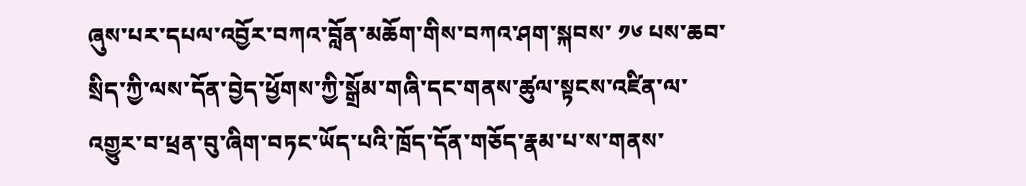ཞུས་པར་དཔལ་འབྱོར་བཀའ་བློན་མཆོག་གིས་བཀའ་ཤག་སྐབས་ ༡༦ པས་ཆབ་སྲིད་ཀྱི་ལས་དོན་བྱེད་ཕྱོགས་ཀྱི་སྒྲོམ་གཞི་དང་གནས་ཚུལ་སྟངས་འཛིན་ལ་འགྱུར་བ་ཕྲན་བུ་ཞིག་བཏང་ཡོད་པའི་ཁྲོད་དོན་གཅོད་རྣམ་པ་ས་གནས་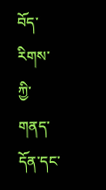བོད་རིགས་ཀྱི་གནད་དོན་དང་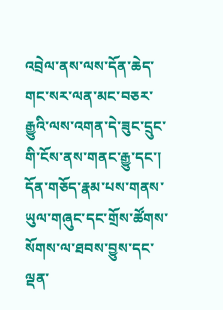འབྲེལ་ནས་ལས་དོན་ཆེད་གང་སར་ལན་མང་བཅར་རྒྱུའི་ལས་འགན་དེ་ཟུང་དྲུང་གི་ངོས་ནས་གནང་རྒྱུ་དང་། དོན་གཅོད་རྣམ་པས་གནས་ཡུལ་གཞུང་དང་གྲོས་ཚོགས་སོགས་ལ་ཐབས་བྱུས་དང་ལྡན་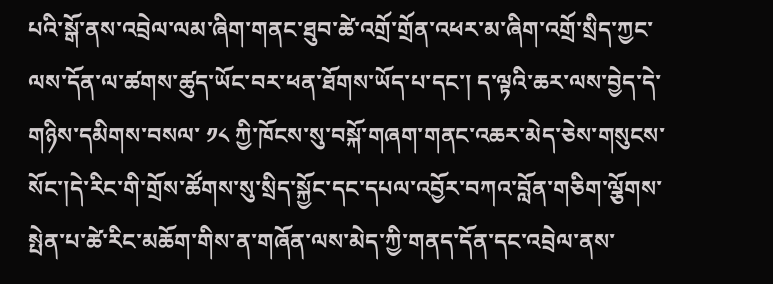པའི་སྒོ་ནས་འབྲེལ་ལམ་ཞིག་གནང་ཐུབ་ཚེ་འགྲོ་གྲོན་འཕར་མ་ཞིག་འགྲོ་སྲིད་ཀྱང་ལས་དོན་ལ་ཚགས་ཚུད་ཡོང་བར་ཕན་ཐོགས་ཡོད་པ་དང་། ད་ལྟའི་ཆར་ལས་བྱེད་དེ་གཉིས་དམིགས་བསལ་ ༡༨ ཀྱི་ཁོངས་སུ་བསྐོ་གཞག་གནང་འཆར་མེད་ཅེས་གསུངས་སོང་།དེ་རིང་གི་གྲོས་ཚོགས་སུ་སྲིད་སྐྱོང་དང་དཔལ་འབྱོར་བཀའ་བློན་གཅིག་ལྕོགས་སྤེན་པ་ཚེ་རིང་མཆོག་གིས་ན་གཞོན་ལས་མེད་ཀྱི་གནད་དོན་དང་འབྲེལ་ནས་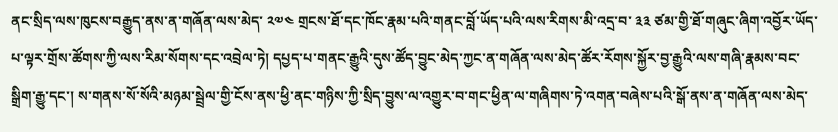ནང་སྲིད་ལས་ཁུངས་བརྒྱུད་ནས་ན་གཞོན་ལས་མེད་ ༢༧༤ གྲངས་ཐོ་དང་ཁོང་རྣམ་པའི་གནང་བློ་ཡོད་པའི་ལས་རིགས་མི་འདྲ་བ་ ༣༣ ཙམ་གྱི་ཐོ་གཞུང་ཞིག་འབྱོར་ཡོད་པ་ལྟར་གྲོས་ཚོགས་ཀྱི་ལས་རིམ་སོགས་དང་འབྲེལ་ཏེ། དཔྱད་པ་གནང་རྒྱུའི་དུས་ཚོད་བྱུང་མེད་ཀྱང་ན་གཞོན་ལས་མེད་ཚོར་རོགས་སྐྱོར་བྱ་རྒྱུའི་ལས་གཞི་རྣམས་བང་སྒྲིག་རྒྱུ་དང་། ས་གནས་སོ་སོའི་མཉམ་སྦྲེལ་གྱི་ངོས་ནས་ཕྱི་ནང་གཉིས་ཀྱི་སྲིད་བྱུས་ལ་འགྱུར་བ་གང་ཕྱིན་ལ་གཞིགས་ཏེ་འགན་བཞེས་པའི་སྒོ་ནས་ན་གཞོན་ལས་མེད་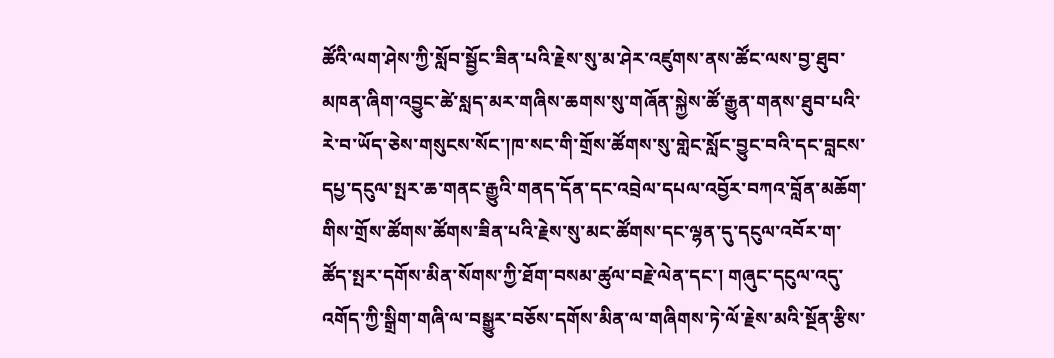ཚོའི་ལག་ཤེས་ཀྱི་སློབ་སྦྱོང་ཟིན་པའི་རྗེས་སུ་མ་ཤེར་འཛུགས་ནས་ཚོང་ལས་བྱ་ཐུབ་མཁན་ཞིག་འབྱུང་ཚེ་སླད་མར་གཞིས་ཆགས་སུ་གཞོན་སྐྱེས་ཚོ་རྒྱུན་གནས་ཐུབ་པའི་རེ་བ་ཡོད་ཅེས་གསུངས་སོང་།ཁ་སང་གི་གྲོས་ཚོགས་སུ་གླེང་སློང་བྱུང་བའི་དང་བླངས་དཔྱ་དངུལ་སྤར་ཆ་གནང་རྒྱུའི་གནད་དོན་དང་འབྲེལ་དཔལ་འབྱོར་བཀའ་བློན་མཆོག་གིས་གྲོས་ཚོགས་ཚོགས་ཟིན་པའི་རྗེས་སུ་མང་ཚོགས་དང་ལྷན་དུ་དངུལ་འབོར་ག་ཚོད་སྤར་དགོས་མིན་སོགས་ཀྱི་ཐོག་བསམ་ཚུལ་བརྗེ་ལེན་དང་། གཞུང་དངུལ་འདུ་འགོད་ཀྱི་སྒྲིག་གཞི་ལ་བསྒྱུར་བཅོས་དགོས་མིན་ལ་གཞིགས་ཏེ་ལོ་རྗེས་མའི་སྔོན་རྩིས་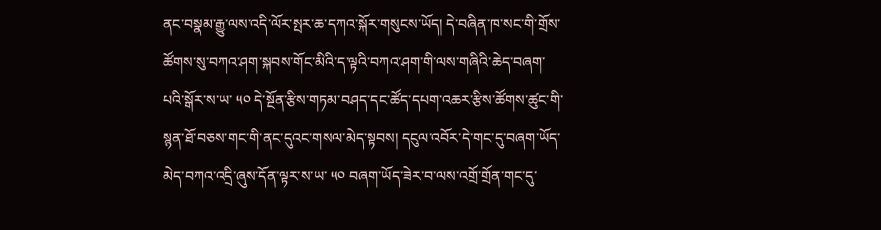ནང་བསྣམ་རྒྱུ་ལས་འདི་ལོར་སྤར་ཆ་དཀའ་སྐོར་གསུངས་ཡོད། དེ་བཞིན་ཁ་སང་གི་གྲོས་ཚོགས་སུ་བཀའ་ཤག་སྐབས་གོང་མིའི་ད་ལྟའི་བཀའ་ཤག་གི་ལས་གཞིའི་ཆེད་བཞག་པའི་སྒོར་ས་ཡ་ ༥༠ དེ་སྔོན་རྩིས་གཏམ་བཤད་དང་ཚོད་དཔག་འཆར་རྩིས་ཚོགས་ཚུང་གི་སྙན་ཐོ་བཅས་གང་གི་ནང་དུའང་གསལ་མེད་སྟབས། དངུལ་འབོར་དེ་གང་དུ་བཞག་ཡོད་མེད་བཀའ་འདྲི་ཞུས་དོན་ལྟར་ས་ཡ་ ༥༠ བཞག་ཡོད་ཟེར་བ་ལས་འགྲོ་གྲོན་གང་དུ་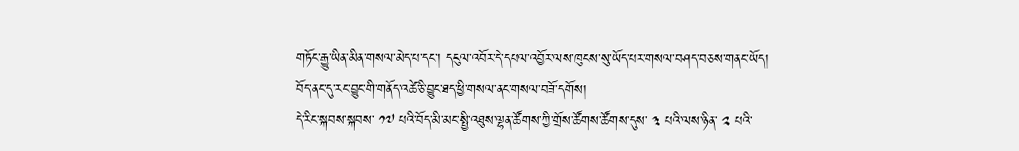གཏོང་རྒྱུ་ཡིན་མིན་གསལ་མེད་པ་དང་། དངུལ་འབོར་དེ་དཔལ་འབྱོར་ལས་ཁུངས་སུ་ཡོད་པར་གསལ་བཤད་བཅས་གནང་ཡོད།
བོད་ནང་དུ་རང་བྱུང་གི་གནོད་འཚེ་ཅི་བྱུང་ཐད་ཕྱི་གསལ་ནང་གསལ་བཟོ་དགོས།
དེ་རིང་སྐབས་སྐབས་ ༡༧ པའི་བོད་མི་མང་སྤྱི་འཐུས་ལྷན་ཚོགས་ཀྱི་གྲོས་ཚོགས་ཚོགས་དུས་ ༣ པའི་ལས་ཉིན་ ༢ པའི་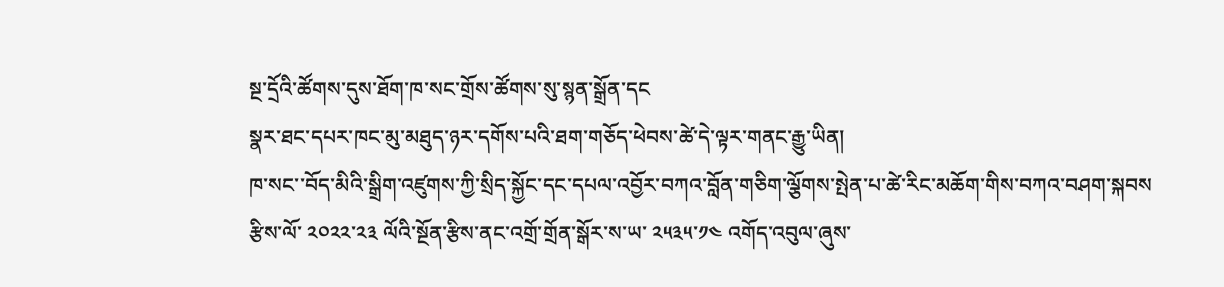སྔ་དྲོའི་ཚོགས་དུས་ཐོག་ཁ་སང་གྲོས་ཚོགས་སུ་སྙན་སྒྲོན་དང
སྣར་ཐང་དཔར་ཁང་མུ་མཐུད་ཉར་དགོས་པའི་ཐག་གཅོད་ཕེབས་ཚེ་དེ་ལྟར་གནང་རྒྱུ་ཡིན།
ཁ་སང་་བོད་མིའི་སྒྲིག་འཛུགས་ཀྱི་སྲིད་སྐྱོང་དང་དཔལ་འབྱོར་བཀའ་བློན་གཅིག་ལྕོགས་སྤེན་པ་ཚེ་རིང་མཆོག་གིས་བཀའ་བཤག་སྐབས
རྩིས་ལོ་ ༢༠༢༢་༢༣ ལོའི་སྔོན་རྩིས་ནང་འགྲོ་གྲོན་སྒོར་ས་ཡ་ ༢༥༣༥་༡༤ འགོད་འབུལ་ཞུས་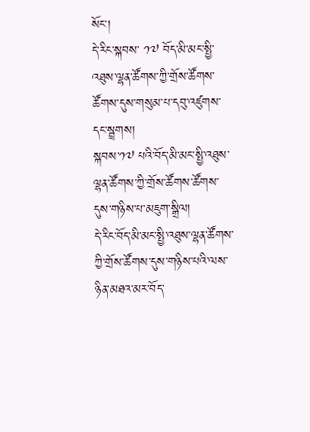སོང་།
དེ་རིང་སྐབས་ ༡༧ བོད་མི་མང་སྤྱི་འཐུས་ལྷན་ཚོགས་ཀྱི་གྲོས་ཚོགས་ཚོགས་དུས་གསུམ་པ་དབུ་འཛུགས་དང་སྦྲགས།
སྐབས་༡༧ པའི་བོད་མི་མང་སྤྱི་འཐུས་ལྷན་ཚོགས་ཀྱི་གྲོས་ཚོགས་ཚོགས་དུས་གཉིས་པ་མཇུག་སྒྲིལ།
དེ་རིང་བོད་མི་མང་སྤྱི་འཐུས་ལྷན་ཚོགས་ཀྱི་གྲོས་ཚོགས་དུས་གཉིས་པའི་ལས་ཉིན་མཐའ་མར་བོད་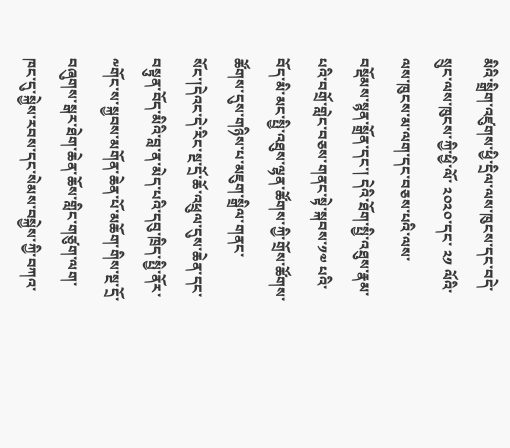མིའི་སྒྲིག་འཛུགས་ཕྱི་དྲིལ་ལས་ཁུངས་དང་བདེ་སྲུང་ལས་ཁུངས་ཀྱི་ཕྱི་ལོ་ ༢༠༢༠་དང་ ༢༡ ལོའི་ལས་ཁུངས་མ་ལག་དང་བཅས་པའི་ལས་བསྡོམས་སྙན་སྒྲོན་དང་། དེའི་ཐོག་སྤྱི་འཐུས་རྣམ་པའི་བགྲོ་གླེང་བཅས་གནང་སྟེ་སྐབས་༡༧ པའི་བོད་མི་མང་སྤྱི་འཐུས་ལྷན་ཚོགས་ཀྱི་གྲོས་ཚོགས་ཚོགས་དུས་གཉིས་པ་མཇུག་སྒྲིལ་གནང་སོང་།དེའང་དེ་རིང་སྔ་དྲོ་ཆོ་འཕྲུལ་དུས་ཆེན་དང་བསྟུན་བོད་མིའི་བླ་ན་མེད་པའི་དབུ་ཁྲིད་སྤྱི་ནོར་༸གོང་ས་སྐྱབས་མགོན་ཆེན་པོ་མཆོག་གིས་སྔ་དྲོ་བཞུགས་སྒར་ཐེག་ཆེན་ཆོས་གླིང་གཙུག་ལག་ཁང་དུ་སྐྱེས་རབས་དང་སེམས་བསྐྱེས་ཀྱི་བཀའ་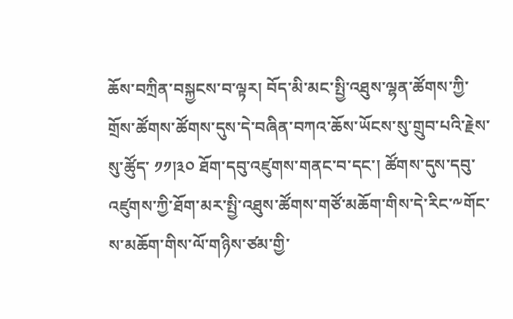ཆོས་བཀྲིན་བསྐྱངས་བ་ལྟར། བོད་མི་མང་སྤྱི་འཐུས་ལྷན་ཚོགས་ཀྱི་གྲོས་ཚོགས་ཚོགས་དུས་དེ་བཞིན་བཀའ་ཆོས་ཡོངས་སུ་གྲུབ་པའི་རྗེས་སུ་ཚོུད་ ༡༡།༣༠ ཐོག་དབུ་འཛུགས་གནང་བ་དང་། ཚོགས་དུས་དབུ་འཛུགས་ཀྱི་ཐོག་མར་སྤྱི་འཐུས་ཚོགས་གཙོ་མཆོག་གིས་དེ་རིང་༸གོང་ས་མཆོག་གིས་ལོ་གཉིས་ཙམ་གྱི་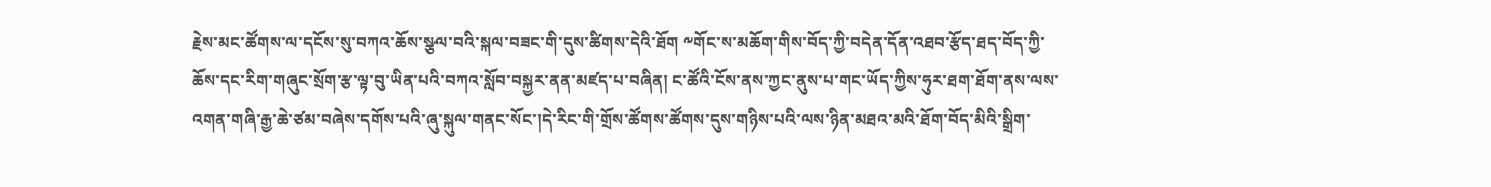རྗེས་མང་ཚོགས་ལ་དངོས་སུ་བཀའ་ཆོས་སྩལ་བའི་སྐལ་བཟང་གི་དུས་ཚིགས་དེའི་ཐོག ༸གོང་ས་མཆོག་གིས་བོད་ཀྱི་བདེན་དོན་འཐབ་རྩོད་ཐད་བོད་ཀྱི་ཆོས་དང་རིག་གཞུང་སྲོག་རྩ་ལྟ་བུ་ཡིན་པའི་བཀའ་སློབ་བསྐྱར་ནན་མཛད་པ་བཞིན། ང་ཚོའི་ངོས་ནས་ཀྱང་ནུས་པ་གང་ཡོད་ཀྱིས་ཧུར་ཐག་ཐོག་ནས་ལས་འགན་གཞི་རྒྱ་ཆེ་ཙམ་བཞེས་དགོས་པའི་ཞུ་སྐུལ་གནང་སོང་།དེ་རིང་གི་གྲོས་ཚོགས་ཚོགས་དུས་གཉིས་པའི་ལས་ཉིན་མཐའ་མའི་ཐོག་བོད་མིའི་སྒྲིག་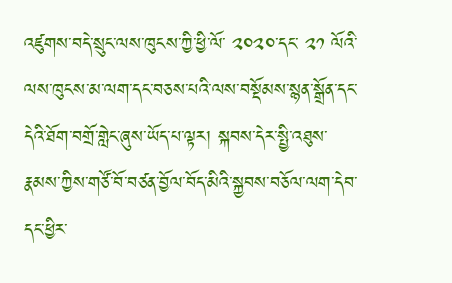འཛུགས་བདེ་སྲུང་ལས་ཁུངས་ཀྱི་ཕྱི་ལོ་ ༢༠༢༠་དང་ ༢༡ ལོའི་ལས་ཁུངས་མ་ལག་དང་བཅས་པའི་ལས་བསྡོམས་སྙན་སྒྲོན་དང་དེའི་ཐོག་བགྲོ་གླེང་ཞུས་ཡོད་པ་ལྟར། སྐབས་དེར་སྤྱི་འཐུས་རྣམས་ཀྱིས་གཙོ་བོ་བཙན་བྱོལ་བོད་མིའི་སྐྱབས་བཅོལ་ལག་དེབ་དང་ཕྱིར་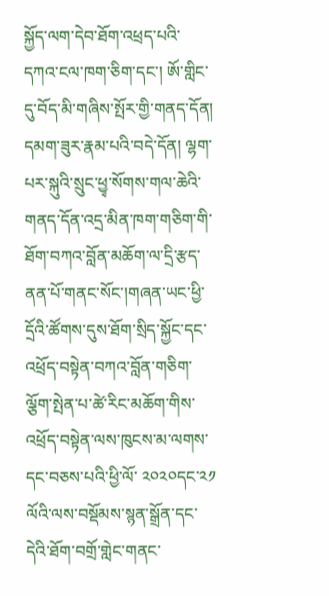སྐྱོད་ལག་དེབ་ཐོག་འཕྲད་པའི་དཀའ་ངལ་ཁག་ཅིག་དང་། ཨོ་གླིང་དུ་བོད་མི་གཞིས་སྤོར་གྱི་གནད་དོན། དམག་ཟུར་རྣམ་པའི་བདེ་དོན། ལྷག་པར་སྐུའི་སྲུང་ཕྱྭ་སོགས་གལ་ཆེའི་གནད་དོན་འདྲ་མིན་ཁག་གཅིག་གི་ཐོག་བཀའ་བློན་མཆོག་ལ་དྲི་རྩད་ནན་པོ་གནང་སོང་།གཞན་ཡང་ཕྱི་དྲོའི་ཚོགས་དུས་ཐོག་སྲིད་སྐྱོང་དང་འཕྲོད་བསྟེན་བཀའ་བློན་གཅིག་ལྕོག་སྤེན་པ་ཚེ་རིང་མཆོག་གིས་འཕྲོད་བསྟེན་ལས་ཁུངས་མ་ལགས་དང་བཅས་པའི་ཕྱི་ལོ་ ༢༠༢༠དང་༢༡ ལོའི་ལས་བསྡོམས་སྙན་སྒྲོན་དང་དེའི་ཐོག་བགྲོ་གླེང་གནང་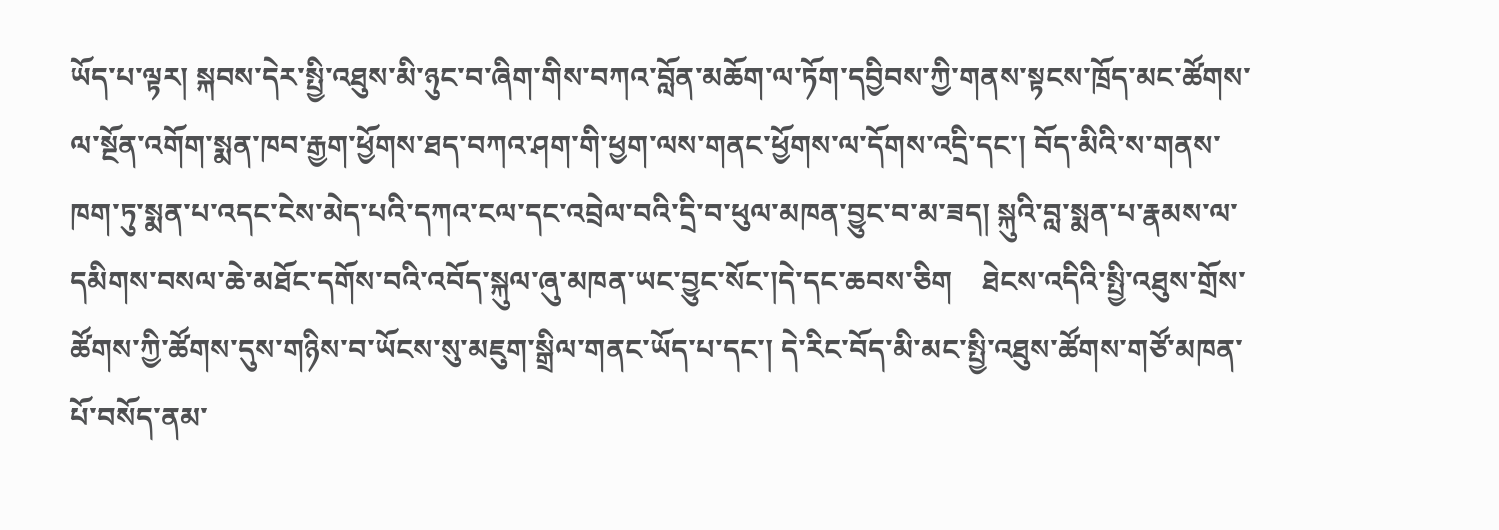ཡོད་པ་ལྟར། སྐབས་དེར་སྤྱི་འཐུས་མི་ཉུང་བ་ཞིག་གིས་བཀའ་བློན་མཆོག་ལ་ཏོག་དབྱིབས་ཀྱི་གནས་སྟངས་ཁྲོད་མང་ཚོགས་ལ་སྔོན་འགོག་སྨན་ཁབ་རྒྱག་ཕྱོགས་ཐད་བཀའ་ཤག་གི་ཕྱག་ལས་གནང་ཕྱོགས་ལ་དོགས་འདྲི་དང་། བོད་མིའི་ས་གནས་ཁག་ཏུ་སྨན་པ་འདང་ངེས་མེད་པའི་དཀའ་ངལ་དང་འབྲེལ་བའི་དྲི་བ་ཕུལ་མཁན་བྱུང་བ་མ་ཟད། སྐུའི་བླ་སྨན་པ་རྣམས་ལ་དམིགས་བསལ་ཆེ་མཐོང་དགོས་བའི་འབོད་སྐུལ་ཞུ་མཁན་ཡང་བྱུང་སོང་།དེ་དང་ཆབས་ཅིག    ཐེངས་འདིའི་སྤྱི་འཐུས་གྲོས་ཚོགས་ཀྱི་ཚོགས་དུས་གཉིས་བ་ཡོངས་སུ་མཇུག་སྒྲིལ་གནང་ཡོད་པ་དང་། དེ་རིང་བོད་མི་མང་སྤྱི་འཐུས་ཚོགས་གཙོ་མཁན་པོ་བསོད་ནམ་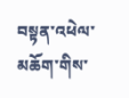བསྟན་འཕེལ་མཆོག་གིས་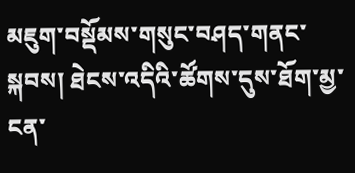མཇུག་བསྡོམས་གསུང་བཤད་གནང་སྐབས། ཐེངས་འདིའི་ཚོགས་དུས་ཐོག་མྱ་ངན་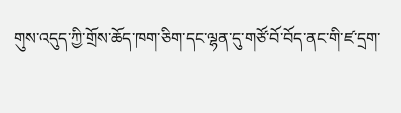གུས་འདུད་ཀྱི་གྲོས་ཆོད་ཁག་ཅིག་དང་ལྷན་དུ་གཙོ་བོ་བོད་ནང་གི་ཛ་དྲག་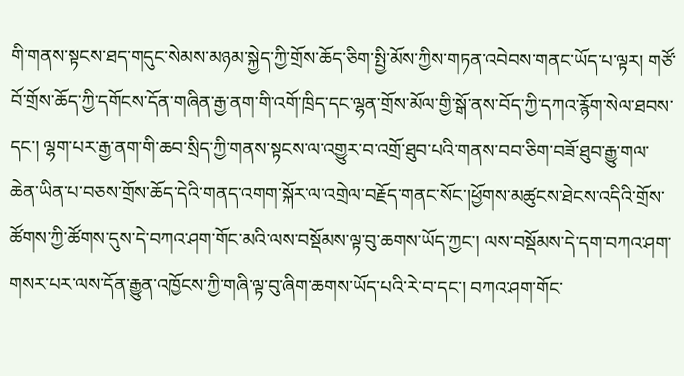གི་གནས་སྟངས་ཐད་གདུང་སེམས་མཉམ་སྐྱེད་ཀྱི་གྲོས་ཆོད་ཅིག་སྤྱི་མོས་ཀྱིས་གཏན་འབེབས་གནང་ཡོད་པ་ལྟར། གཙོ་བོ་གྲོས་ཆོད་ཀྱི་དགོངས་དོན་གཞིན་རྒྱ་ནག་གི་འགོ་ཁྲིད་དང་ལྷན་གྲོས་མོལ་གྱི་སྒོ་ནས་བོད་ཀྱི་དཀའ་རྙོག་སེལ་ཐབས་དང་། ལྷག་པར་རྒྱ་ནག་གི་ཆབ་སྲིད་ཀྱི་གནས་སྟངས་ལ་འགྱུར་བ་འགྲོ་ཐུབ་པའི་གནས་བབ་ཅིག་བཟོ་ཐུབ་རྒྱུ་གལ་ཆེན་ཡིན་པ་བཅས་གྲོས་ཆོད་དེའི་གནད་འགག་སྐོར་ལ་འགྲེལ་བརྗོད་གནང་སོང་།ཕྱོགས་མཚུངས་ཐེངས་འདིའི་གྲོས་ཚོགས་ཀྱི་ཚོགས་དུས་དེ་བཀའ་ཤག་གོང་མའི་ལས་བསྡོམས་ལྟ་བུ་ཆགས་ཡོད་ཀྱང་། ལས་བསྡོམས་དེ་དག་བཀའ་ཤག་གསར་པར་ལས་དོན་རྒྱུན་འཁྱོངས་ཀྱི་གཞི་ལྟ་བུ་ཞིག་ཆགས་ཡོད་པའི་རེ་བ་དང་། བཀའ་ཤག་གོང་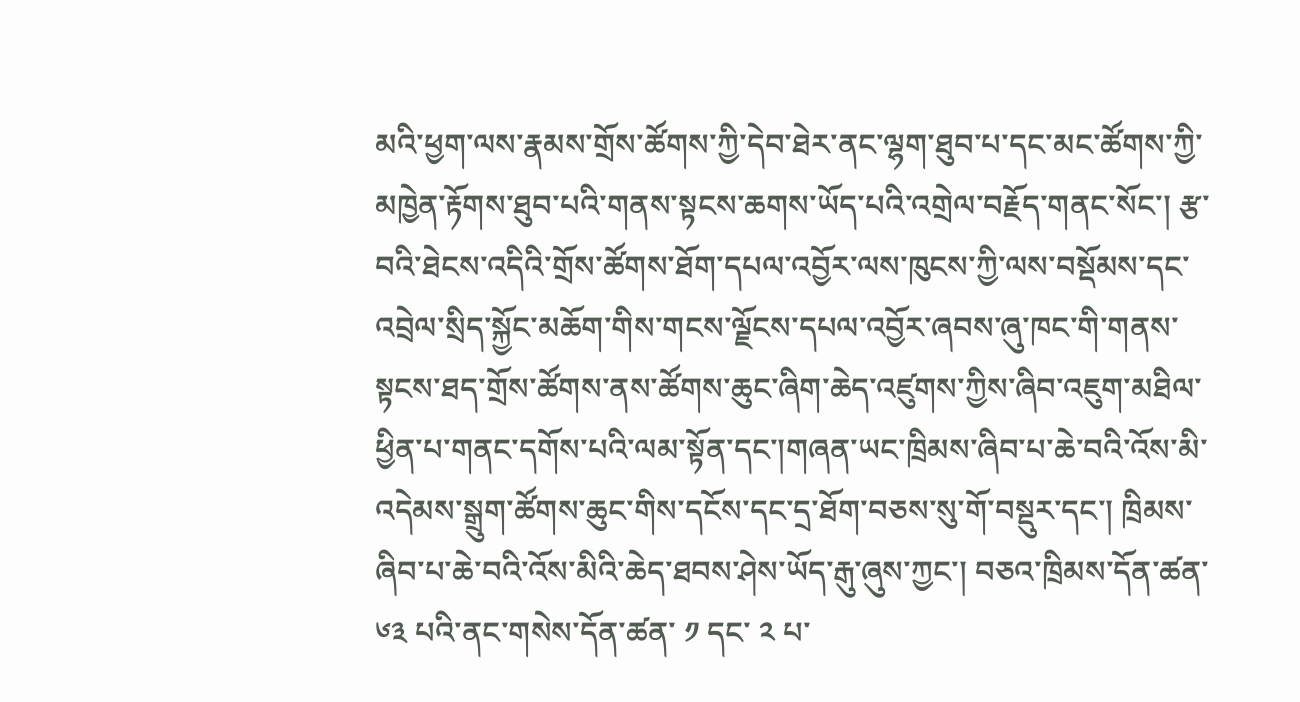མའི་ཕྱག་ལས་རྣམས་གྲོས་ཚོགས་ཀྱི་དེབ་ཐེར་ནང་ལྷག་ཐུབ་པ་དང་མང་ཚོགས་ཀྱི་མཁྱེན་རྟོགས་ཐུབ་པའི་གནས་སྟངས་ཆགས་ཡོད་པའི་འགྲེལ་བརྗོད་གནང་སོང་། རྩ་བའི་ཐེངས་འདིའི་གྲོས་ཚོགས་ཐོག་དཔལ་འབྱོར་ལས་ཁུངས་ཀྱི་ལས་བསྡོམས་དང་འབྲེལ་སྲིད་སྐྱོང་མཆོག་གིས་གངས་ལྗོངས་དཔལ་འབྱོར་ཞབས་ཞུ་ཁང་གི་གནས་སྟངས་ཐད་གྲོས་ཚོགས་ནས་ཚོགས་ཆུང་ཞིག་ཆེད་འཛུགས་ཀྱིས་ཞིབ་འཇུག་མཐིལ་ཕྱིན་པ་གནང་དགོས་པའི་ལམ་སྟོན་དང་།གཞན་ཡང་ཁྲིམས་ཞིབ་པ་ཆེ་བའི་འོས་མི་འདེམས་སྒྲུག་ཚོགས་ཆུང་གིས་དངོས་དང་དྲ་ཐོག་བཅས་སུ་གོ་བསྡུར་དང་། ཁྲིམས་ཞིབ་པ་ཆེ་བའི་འོས་མིའི་ཆེད་ཐབས་ཤེས་ཡོད་རྒུ་ཞུས་ཀྱང་། བཅའ་ཁྲིམས་དོན་ཚན་ ༦༣ པའི་ནང་གསེས་དོན་ཚན་ ༡ དང་ ༢ པ་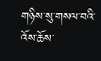གཉིས་སུ་གསལ་བའི་འོས་ཆོས་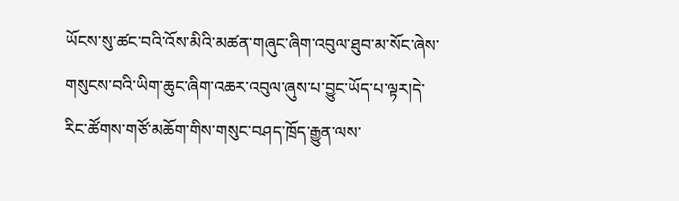ཡོངས་སུ་ཚང་བའི་འོས་མིའི་མཚན་གཞུང་ཞིག་འབུལ་ཐུབ་མ་སོང་ཞེས་གསུངས་བའི་ཡིག་ཆུང་ཞིག་འཆར་འབུལ་ཞུས་པ་བྱུང་ཡོད་པ་ལྟར།དེ་རིང་ཚོགས་གཙོ་མཆོག་གིས་གསུང་བཤད་ཁྲོད་རྒྱུན་ལས་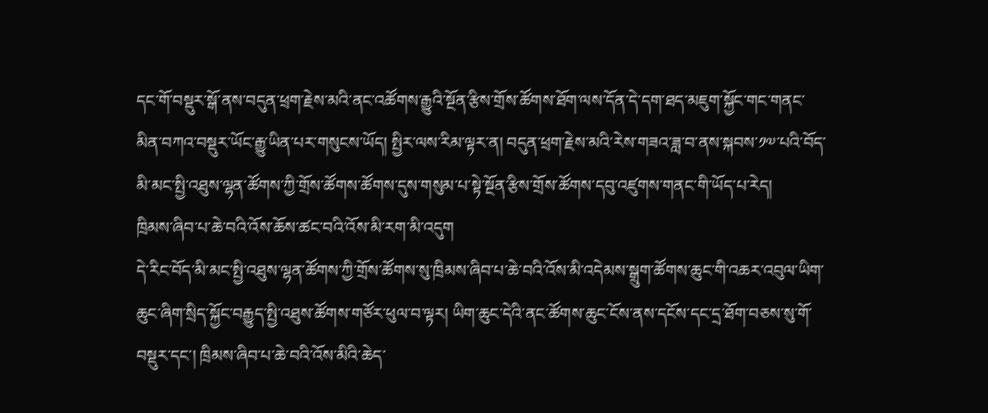དང་གོ་བསྡུར་སྒོ་ནས་བདུན་ཕྲག་རྗེས་མའི་ནང་འཚོགས་རྒྱུའི་སྔོན་རྩིས་གྲོས་ཚོགས་ཐོག་ལས་དོན་དེ་དག་ཐད་མཇུག་སྐྱོང་གང་གནང་མིན་བཀའ་བསྡུར་ཡོང་རྒྱུ་ཡིན་པར་གསུངས་ཡོད། སྤྱིར་ལས་རིམ་ལྟར་ན། བདུན་ཕྲག་རྗེས་མའི་རེས་གཟའ་ཟླ་བ་ནས་སྐབས་༡༧་པའི་བོད་མི་མང་སྤྱི་འཐུས་ལྷན་ཚོགས་ཀྱི་གྲོས་ཚོགས་ཚོགས་དུས་གསུམ་པ་སྟེ་སྔོན་རྩིས་གྲོས་ཚོགས་དབུ་འཛུགས་གནང་གི་ཡོད་པ་རེད།
ཁྲིམས་ཞིབ་པ་ཆེ་བའི་འོས་ཆོས་ཚང་བའི་འོས་མི་རག་མི་འདུག
དེ་རིང་བོད་མི་མང་སྤྱི་འཐུས་ལྷན་ཚོགས་ཀྱི་གྲོས་ཚོགས་སུ་ཁྲིམས་ཞིབ་པ་ཆེ་བའི་འོས་མི་འདེམས་སྒྲུག་ཚོགས་ཆུང་གི་འཆར་འབུལ་ཡིག་ཆུང་ཞིག་སྲིད་སྐྱོང་བརྒྱུད་སྤྱི་འཐུས་ཚོགས་གཙོར་ཕུལ་བ་ལྟར། ཡིག་ཆུང་དེའི་ནང་ཚོགས་ཆུང་ངོས་ནས་དངོས་དང་དྲ་ཐོག་བཅས་སུ་གོ་བསྡུར་དང་། ཁྲིམས་ཞིབ་པ་ཆེ་བའི་འོས་མིའི་ཆེད་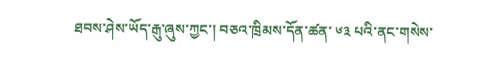ཐབས་ཤེས་ཡོད་རྒུ་ཞུས་ཀྱང་། བཅའ་ཁྲིམས་དོན་ཚན་ ༦༣ པའི་ནང་གསེས་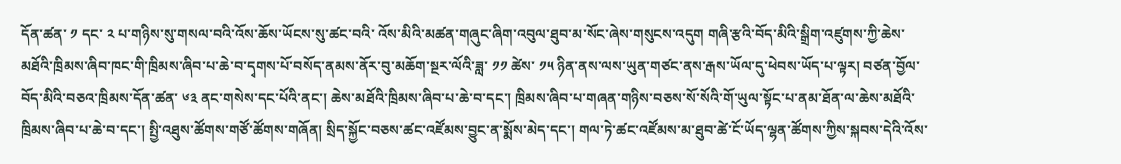དོན་ཚན་ ༡ དང་ ༢ པ་གཉིས་སུ་གསལ་བའི་འོས་ཆོས་ཡོངས་སུ་ཚང་བའི་ འོས་མིའི་མཚན་གཞུང་ཞིག་འབུལ་ཐུབ་མ་སོང་ཞེས་གསུངས་འདུག གཞི་རྩའི་བོད་མིའི་སྒྲིག་འཛུགས་ཀྱི་ཆེས་མཐོའི་ཁྲིམས་ཞིབ་ཁང་གི་ཁྲིམས་ཞིབ་པ་ཆེ་བ་དྭགས་པོ་བསོད་ནམས་ནོར་བུ་མཆོག་སྔར་ལོའི་ཟླ་ ༡༡ ཚེས་ ༡༥ ཉིན་ནས་ལས་ཡུན་གཙང་ནས་རྒས་ཡོལ་དུ་ཕེབས་ཡོད་པ་ལྟར། བཙན་བྱོལ་བོད་མིའི་བཅའ་ཁྲིམས་དོན་ཚན་ ༦༣ ནང་གསེས་དང་པོའི་ནང་། ཆེས་མཐོའི་ཁྲིམས་ཞིབ་པ་ཆེ་བ་དང་། ཁྲིམས་ཞིབ་པ་གཞན་གཉིས་བཅས་སོ་སོའི་གོ་ཡུལ་སྟོང་པ་ནམ་ཐོན་ལ་ཆེས་མཐོའི་ཁྲིམས་ཞིབ་པ་ཆེ་བ་དང་། སྤྱི་འཐུས་ཚོགས་གཙོ་ཚོགས་གཞོན། སྲིད་སྐྱོང་བཅས་ཚང་འཛོམས་བྱུང་ན་སྨོས་མེད་དང་། གལ་ཏེ་ཚང་འཛོམས་མ་ཐུབ་ཚེ་ངོ་ཡོད་ལྷན་ཚོགས་ཀྱིས་སྐབས་དེའི་འོས་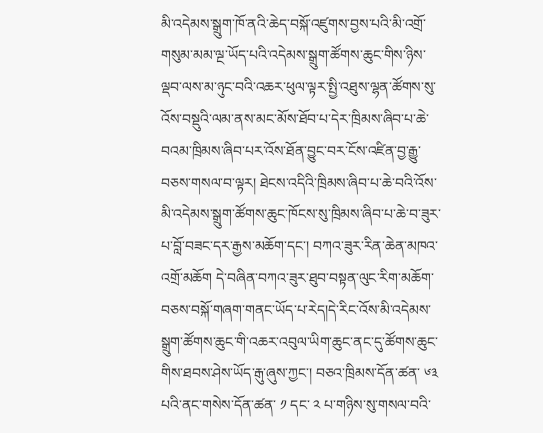མི་འདེམས་སྒྲུག་ཁོ་ནའི་ཆེད་བསྐོ་འཛུགས་བྱས་པའི་མི་འགྲོ་གསུམ་མམ་ལྔ་ཡོད་པའི་འདེམས་སྒྲུག་ཚོགས་ཆུང་གིས་ཉིས་ལྡབ་ལས་མ་ཉུང་བའི་འཆར་ཕུལ་ལྟར་སྤྱི་འཐུས་ལྷན་ཚོགས་སུ་འོས་བསྡུའི་ལམ་ནས་མང་མོས་ཐོབ་པ་དེར་ཁྲིམས་ཞིབ་པ་ཆེ་བའམ་ཁྲིམས་ཞིབ་པར་འོས་ཐོན་བྱུང་བར་ངོས་འཛིན་བྱ་རྒྱུ་བཅས་གསལ་བ་ལྟར། ཐེངས་འདིའི་ཁྲིམས་ཞིབ་པ་ཆེ་བའི་འོས་མི་འདེམས་སྒྲུག་ཚོགས་ཆུང་ཁོངས་སུ་ཁྲིམས་ཞིབ་པ་ཆེ་བ་ཟུར་པ་བློ་བཟང་དར་རྒྱས་མཆོག་དང་། བཀའ་ཟུར་རིན་ཆེན་མཁའ་འགྲོ་མཆོག དེ་བཞིན་བཀའ་ཟུར་ཐུབ་བསྟན་ལུང་རིག་མཆོག་བཅས་བསྐོ་གཞག་གནང་ཡོད་པ་རེད།དེ་རིང་འོས་མི་འདེམས་སྒྲུག་ཚོགས་ཆུང་གི་འཆར་འབུལ་ཡིག་ཆུང་ནང་དུ་ཚོགས་ཆུང་གིས་ཐབས་ཤེས་ཡོད་རྒུ་ཞུས་ཀྱང་། བཅའ་ཁྲིམས་དོན་ཚན་ ༦༣ པའི་ནང་གསེས་དོན་ཚན་ ༡ དང་ ༢ པ་གཉིས་སུ་གསལ་བའི་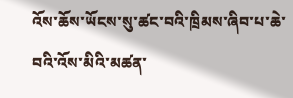འོས་ཆོས་ཡོངས་སུ་ཚང་བའི་ཁྲིམས་ཞིབ་པ་ཆེ་བའི་འོས་མིའི་མཚན་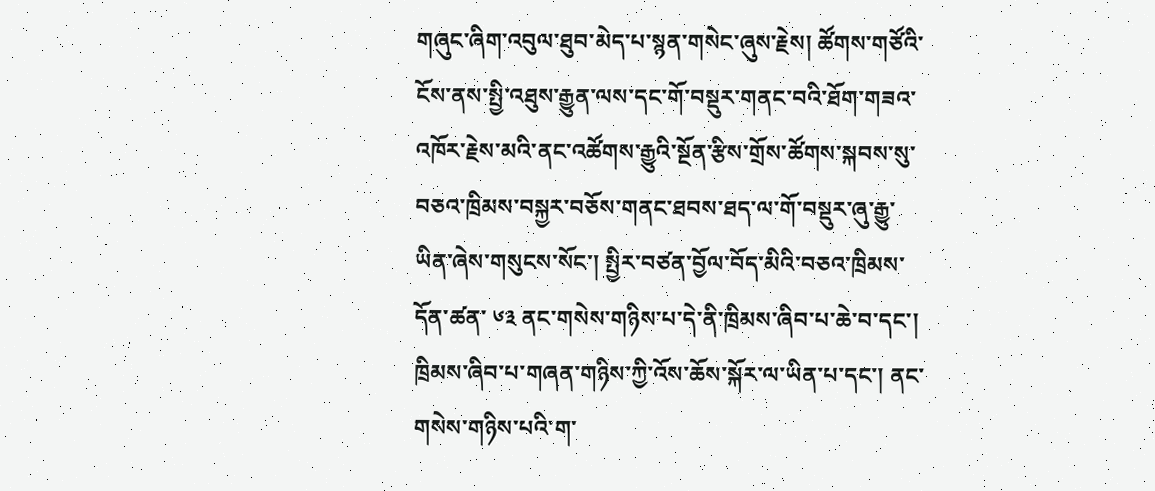གཞུང་ཞིག་འབུལ་ཐུབ་མེད་པ་སྙན་གསེང་ཞུས་རྗེས། ཚོགས་གཙོའི་ངོས་ནས་སྤྱི་འཐུས་རྒྱུན་ལས་དང་གོ་བསྡུར་གནང་བའི་ཐོག་གཟའ་འཁོར་རྗེས་མའི་ནང་འཚོགས་རྒྱུའི་སྔོན་རྩིས་གྲོས་ཚོགས་སྐབས་སུ་བཅའ་ཁྲིམས་བསྐྱར་བཅོས་གནང་ཐབས་ཐད་ལ་གོ་བསྡུར་ཞུ་རྒྱུ་ཡིན་ཞེས་གསུངས་སོང་། སྤྱིར་བཙན་བྱོལ་བོད་མིའི་བཅའ་ཁྲིམས་དོན་ཚན་ ༦༣ ནང་གསེས་གཉིས་པ་དེ་ནི་ཁྲིམས་ཞིབ་པ་ཆེ་བ་དང་། ཁྲིམས་ཞིབ་པ་གཞན་གཉིས་ཀྱི་འོས་ཆོས་སྐོར་ལ་ཡིན་པ་དང་། ནང་གསེས་གཉིས་པའི་ག་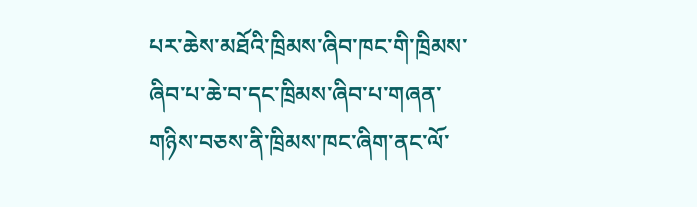པར་ཆེས་མཐོའི་ཁྲིམས་ཞིབ་ཁང་གི་ཁྲིམས་ཞིབ་པ་ཆེ་བ་དང་ཁྲིམས་ཞིབ་པ་གཞན་གཉིས་བཅས་ནི་ཁྲིམས་ཁང་ཞིག་ནང་ལོ་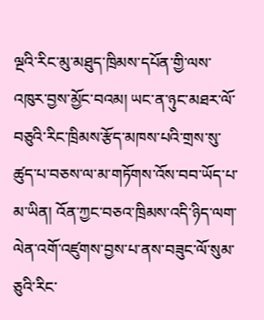ལྔའི་རིང་མུ་མཐུད་ཁྲིམས་དཔོན་གྱི་ལས་འཁུར་བྱས་མྱོང་བའམ། ཡང་ན་ཉུང་མཐར་ལོ་བཅུའི་རིང་ཁྲིམས་རྩོད་མཁས་པའི་གྲས་སུ་ཚུད་པ་བཅས་ལ་མ་གཏོགས་འོས་བབ་ཡོད་པ་མ་ཡིན། འོན་ཀྱང་བཅའ་ཁྲིམས་འདི་ཉིད་ལག་ལེན་འགོ་འཛུགས་བྱས་པ་ནས་བཟུང་ལོ་སུམ་ཅུའི་རིང་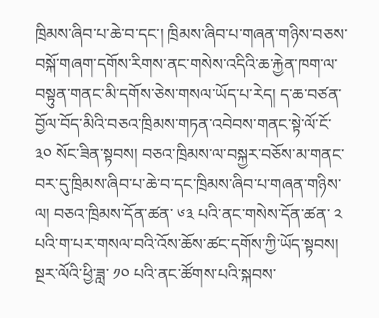ཁྲིམས་ཞིབ་པ་ཆེ་བ་དང་། ཁྲིམས་ཞིབ་པ་གཞན་གཉིས་བཅས་བསྐོ་གཞག་དགོས་རིགས་ནང་གསེས་འདིའི་ཆ་རྐྱེན་ཁག་ལ་བསྟུན་གནང་མི་དགོས་ཅེས་གསལ་ཡོད་པ་རེད། ད་ཆ་བཙན་བྱོལ་བོད་མིའི་བཅའ་ཁྲིམས་གཏན་འབེབས་གནང་སྟེ་ལོ་ངོ་ ༣༠ སོང་ཟིན་སྟབས། བཅའ་ཁྲིམས་ལ་བསྐྱར་བཅོས་མ་གནང་བར་དུ་ཁྲིམས་ཞིབ་པ་ཆེ་བ་དང་ཁྲིམས་ཞིབ་པ་གཞན་གཉིས་ལ། བཅའ་ཁྲིམས་དོན་ཚན་ ༦༣ པའི་ནང་གསེས་དོན་ཚན་ ༢ པའི་ག་པར་གསལ་བའི་འོས་ཆོས་ཚང་དགོས་ཀྱི་ཡོད་སྟབས། སྔར་ལོའི་ཕྱི་ཟླ་ ༡༠ པའི་ནང་ཚོགས་པའི་སྐབས་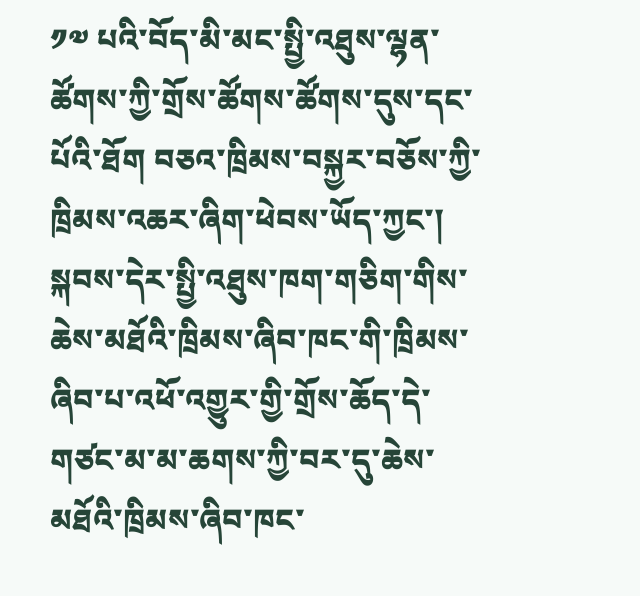༡༧ པའི་བོད་མི་མང་སྤྱི་འཐུས་ལྷན་ཚོགས་ཀྱི་གྲོས་ཚོགས་ཚོགས་དུས་དང་པོའི་ཐོག བཅའ་ཁྲིམས་བསྐྱར་བཅོས་ཀྱི་ཁྲིམས་འཆར་ཞིག་ཕེབས་ཡོད་ཀྱང་། སྐབས་དེར་སྤྱི་འཐུས་ཁག་གཅིག་གིས་ཆེས་མཐོའི་ཁྲིམས་ཞིབ་ཁང་གི་ཁྲིམས་ཞིབ་པ་འཕོ་འགྱུར་གྱི་གྲོས་ཆོད་དེ་གཙང་མ་མ་ཆགས་ཀྱི་བར་དུ་ཆེས་མཐོའི་ཁྲིམས་ཞིབ་ཁང་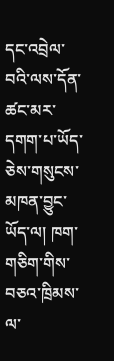དང་འབྲེལ་བའི་ལས་དོན་ཚང་མར་དགག་པ་ཡོད་ཅེས་གསུངས་མཁན་བྱུང་ཡོད་ལ། ཁག་གཅིག་གིས་བཅའ་ཁྲིམས་ལ་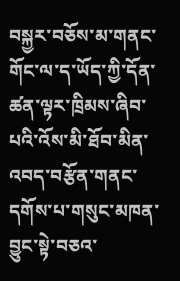བསྐྱར་བཅོས་མ་གནང་གོང་ལ་ད་ཡོད་ཀྱི་དོན་ཚན་ལྟར་ཁྲིམས་ཞིབ་པའི་འོས་མི་ཐོབ་མིན་འབད་བརྩོན་གནང་དགོས་པ་གསུང་མཁན་བྱུང་སྟེ་བཅའ་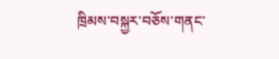ཁྲིམས་བསྐྱར་བཅོས་གནང་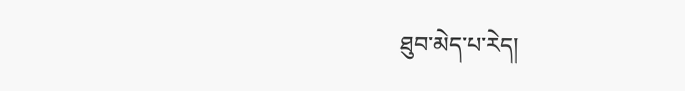ཐུབ་མེད་པ་རེད།